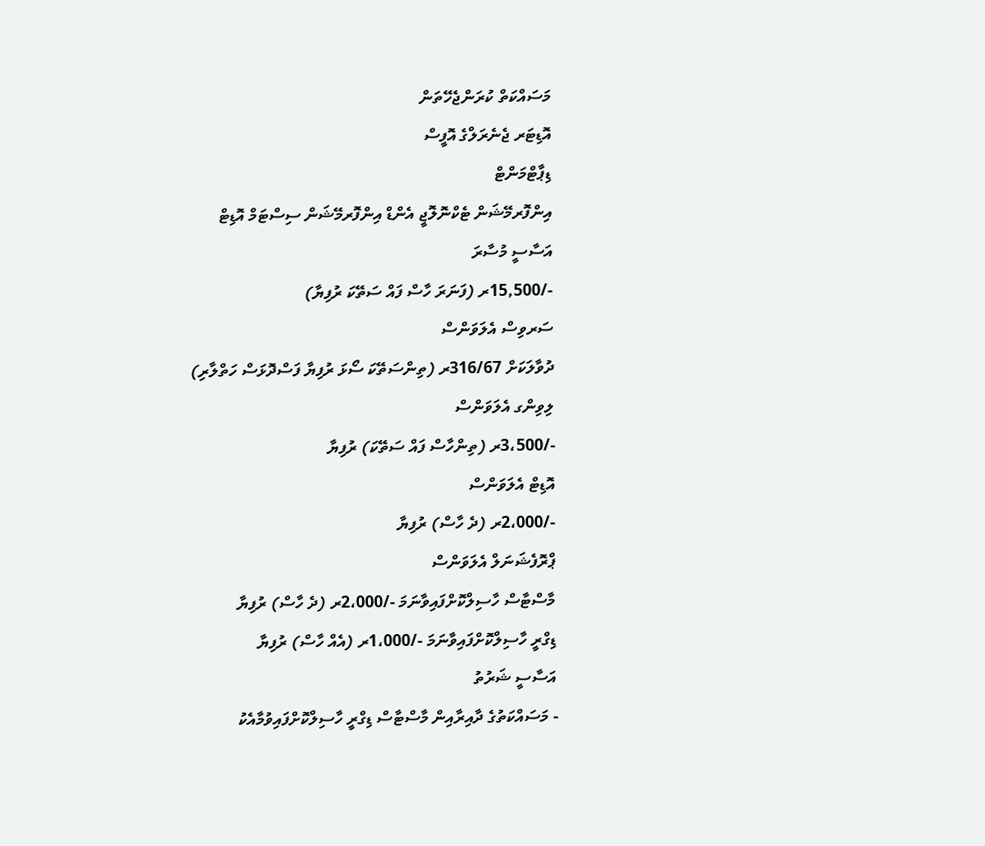މަސައްކަތް ކުރަންޖެހޭތަން
އޮޑިޓަރ ޖެނެރަލްގެ އޮފީސް
ޑިޕާޓްމަންޓް
އިންފޮރމޭޝަން ޓެކްނޮލޮޖީ އެންޑް އިންފޮރމޭޝަން ސިސްޓަމް އޮޑިޓް
އަސާސީ މުސާރަ
-/15,500ރ (ފަނަރަ ހާސް ފައް ސަތޭކަ ރުފިޔާ)
ސަރވިސް އެލަވަންސް
ދުވާލަކަށް 316/67ރ (ތިންސަތޭކަ ސޯޅަ ރުފިޔާ ފަސްދޮޅަސް ހަތްލާރި)
ލިވިންގ އެލަވަންސް
-/3،500ރ (ތިންހާސް ފައް ސަތޭކަ) ރުފިޔާ
އޮޑިޓް އެލަވަންސް
-/2،000ރ (ދެ ހާސް) ރުފިޔާ
ޕްރޮފެޝަނަލް އެލަވަންސް
މާސްޓާސް ހާސިލްކޮށްފައިވާނަމަ -/2،000ރ (ދެ ހާސް) ރުފިޔާ
ޑިގްރީ ހާސިލްކޮށްފައިވާނަމަ -/1،000ރ (އެއް ހާސް) ރުފިޔާ
އަސާސީ ޝަރުތު
- މަސައްކަތުގެ ދާއިރާއިން މާސްޓާސް ޑިގްރީ ހާސިލްކޮށްފައިވުމާއެކު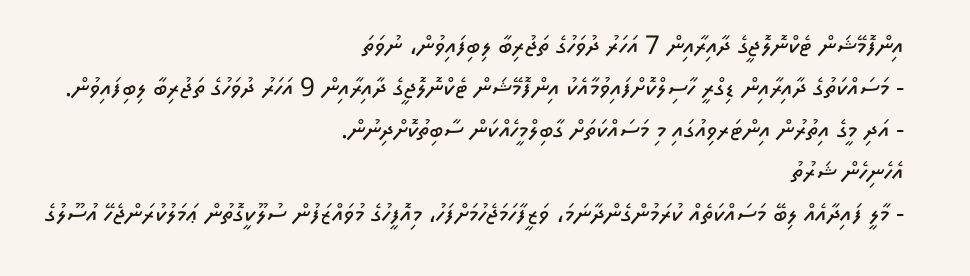އިންފޮމޭޝަން ޓެކްނޮލޮޖީގެ ދާއިރާއިން 7 އަހަރު ދުވަހުގެ ތަޖުރިބާ ލިބިފައިވުން، ނުވަތަ
- މަސައްކަތުގެ ދާއިރާއިން ޑިގްރީ ހާސިލްކޮށްފައިވުމާއެކު އިންފޮމޭޝަން ޓެކްނޮލޮޖީގެ ދާއިރާއިން 9 އަހަރު ދުވަހުގެ ތަޖުރިބާ ލިބިފައިވުން.
- އަދި މީގެ އިތުރުން އިންޓަރވިއުގައި މި މަސައްކަތަށް ގާބިލްމީހެއްކަން ސާބިތުކޮށްދިނުން.
އެހެނިހެން ޝަރުތު
- މާލީ ފައިދާއެއް ލިބޭ މަސައްކަތެއް ކުރަމުންގެންދާނަމަ، ވަޒީފާހަމަޖެހުމަށްފަހު، މިއޮފީހުގެ މުވައްޒަފުން ސުލޫކީގޮތުން ޢަމަލުކުރަންޖެހޭ އުސޫލުގެ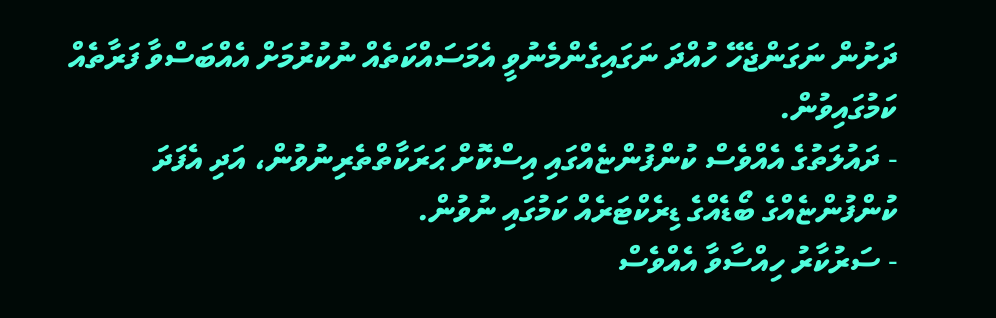ދަށުން ނަގަންޖެހޭ ހުއްދަ ނަގައިގެންމެނުވީ އެމަސައްކަތެއް ނުކުރުމަށް އެއްބަސްވާ ފަރާތެއް ކަމުގައިވުން.
- ދައުލަތުގެ އެއްވެސް ކުންފުންޏެއްގައި އިސްކޮށް ޙަރަކާތްތެރިނުވުން، އަދި އެފަދަ ކުންފުންޏެއްގެ ބޯޑެއްގެ ޑިރެކްޓަރެއް ކަމުގައި ނުވުން.
- ސަރުކާރު ހިއްސާވާ އެއްވެސް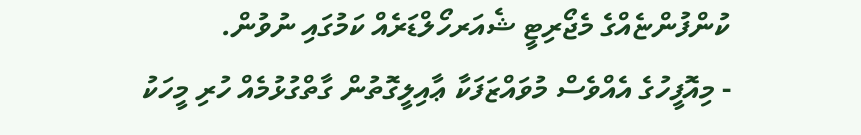ކުންފުންޏެއްގެ މެޖޯރިޓީ ޝެއަރހޯލްޑަރެއް ކަމުގައި ނުވުން.
- މިއޮފީހުގެ އެއްވެސް މުވައްޒަފަކާ ޢާއިލީގޮތުން ގާތްގުޅުމެއް ހުރި މީހަކު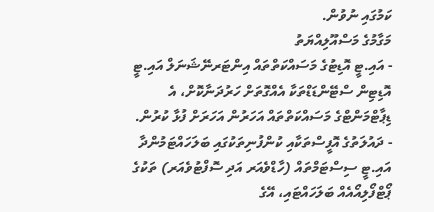ކަމުގައި ނުވުން.
މަގާމުގެ މަސްއޫލިއްޔަތު
- އައި.ޓީ އޮޑިޓުގެ މަސައްކަތްތައް އިންޓަރނޭޝަނަލް އައި.ޓީ އޮޑިޓިން ސްޓޭންޑަޑްތަކާ އެއްގޮތަށް ހަރުދަނާކޮށް، އެ ޑިޕާޓްމަންޓްގެ މަސައްކަތްތައް އަހަރުން އަހަރަށް ފުޅާ ކުރުން.
- ދައުލަތުގެ އޮފީސްތަކާއި ކުންފުނިތަކުގައި ބަލަހައްޓަމުންދާ އައި.ޓީ ސިސްޓަމްތައް (ހާޑްވެއަރ އަދި ސޮފްޓުވެއަރ) ތަކުގެ ޕޯޓްފޯލިއޯއެއް ބަލަހައްޓައި، އޭގެ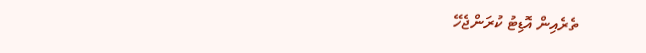ތެރެއިން އޮޑިޓު ކުރަންޖެހޭ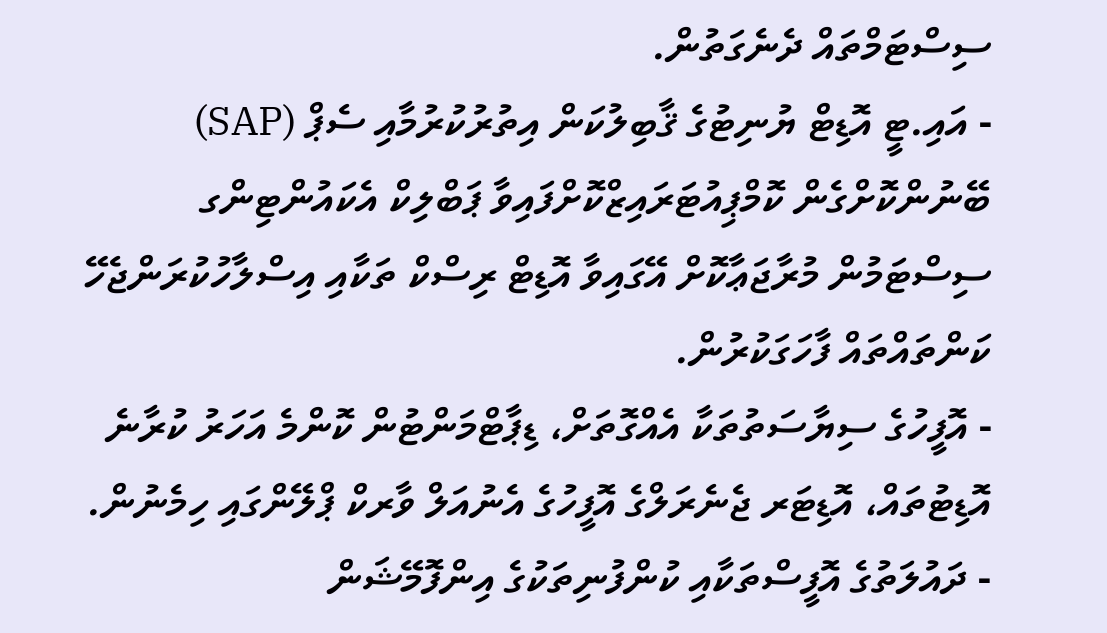ސިސްޓަމްތައް ދެނެގަތުން.
- އައި.ޓީ އޮޑިޓް ޔުނިޓުގެ ޤާބިލުކަން އިތުރުކުރުމާއި ސެޕް (SAP) ބޭނުންކޮށްގެން ކޮމްޕިއުޓަރައިޒްކޮށްފައިވާ ޕަބްލިކް އެކައުންޓިންގ ސިސްޓަމުން މުރާޖަޢާކޮށް އޭގައިވާ އޮޑިޓް ރިސްކް ތަކާއި އިސްލާހުކުރަންޖެހޭ ކަންތައްތައް ފާހަގަކުރުން.
- އޮފީހުގެ ސިޔާސަތުތަކާ އެއްގޮތަށް، ޑިޕާޓްމަންޓުން ކޮންމެ އަހަރު ކުރާނެ އޮޑިޓުތައް، އޮޑިޓަރ ޖެނެރަލްގެ އޮފީހުގެ އެނުއަލް ވާރކް ޕްލޭންގައި ހިމެނުން.
- ދައުލަތުގެ އޮފީސްތަކާއި ކުންފުނިތަކުގެ އިންފޮމޭޝަން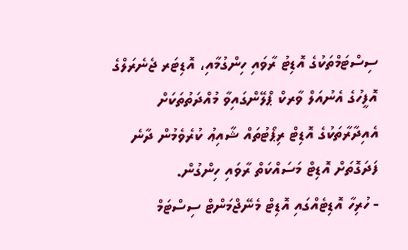ސިސްޓަމްތަކުގެ އޮޑިޓު ރާވައި ހިންގުމާއި، އޮޑިޓަރ ޖެނެރަލްގެ އޮފީހުގެ އެނުއަލް ވާރކް ޕްލޭންގައިވާ މުއްދަތުތަކަށް އެއިދާރާތަކުގެ އޮޑިޓް ރިޕޯޓުތައް ޝާއިޢު ކުރެވެމުން ދާނެ ފަދަގޮތަށް އޮޑިޓް މަސައްކަތް ރާވައި ހިންގުން.
- ހުރިހާ އޮޑިޓެއްގައި އޮޑިޓް މެނޭޖްމަންޓް ސިސްޓަމް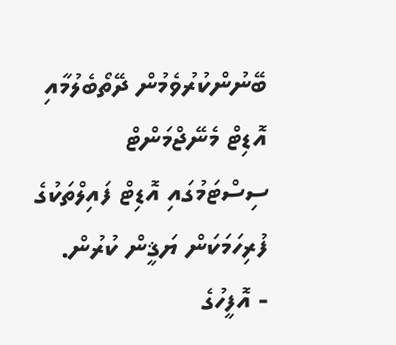ބޭނުންކުރުވެމުން ދޭތޯބެލުމާއި އޮޑިޓް މެނޭޖްމަންޓް ސިސްޓަމުގައި އޮޑިޓް ފައިލްތަކުގެ ފުރިހަމަކަން ޔަޤީން ކުރުން.
- އޮފީހުގެ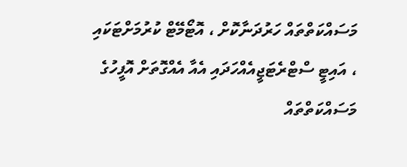މަސައްކަތްތައް ހަރުދަނާކޮށް ، އޮޓޯމޭޓް ކުރުމަށްޓަކައި ، އައިޓީ ސްޓްރެޓަޖީއެއްހަދައި އެއާ އެއްގޮތަށް އޮފީހުގެ މަސައްކަތްތައް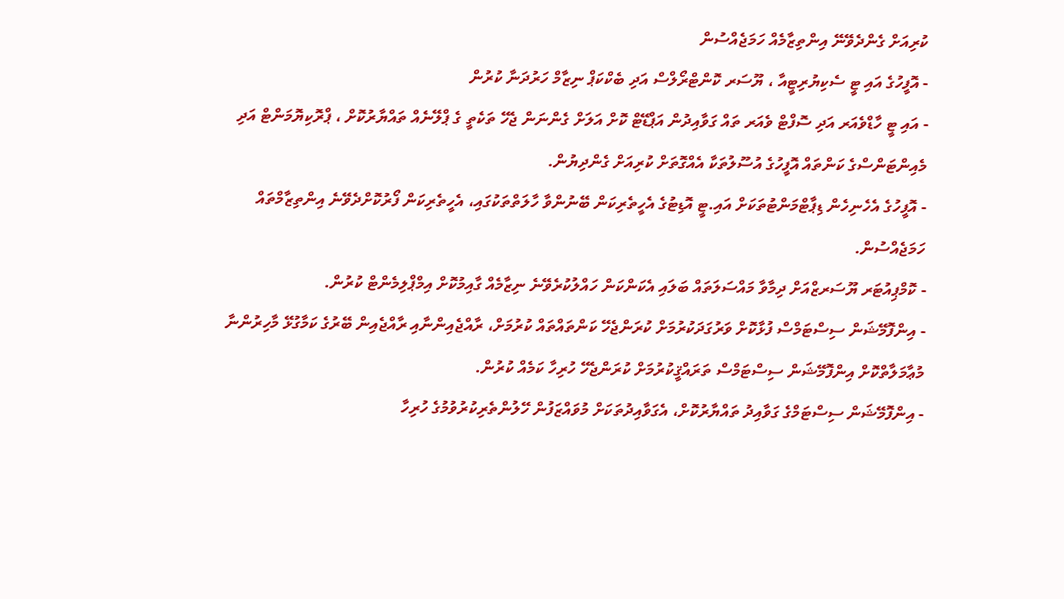ކުރިއަށް ގެންދެވޭނޭ އިންތިޒާމެއް ހަމަޖެއްސުން
- އޮފީހުގެ އައި ޓީ ސެކިޔުރިޓީއާ ، ޔޫސަރ ކޮންޓްރޯލްސް އަދި ބެކްކަޕް ނިޒާމް ހަރުދަނާ ކުރުން
- އައި ޓީ ހާޑްވެއަރ އަދި ސޮފްޓް ވެއަރ ތައް ގަވާއިދުން އަޕްޑޭޓް ކޮށް އަލަށް ގެންނަން ޖެހޭ ތަކެތީ ގެ ޕްލޭނެއް ތައްޔާރުކޮށް ، ޕްރޮކިޔޮމަންޓް އަދި މެއިންޓަންސްގެ ކަންތައް އޮފީހުގެ އުސޫލުތަކާ އެއްގޮތަށް ކުރިއަށް ގެންދިޔުން.
- އޮފީހުގެ އެހެނިހެން ޑިޕާޓްމަންޓުތަކަށް އައި.ޓީ އޮޑިޓުގެ އެހީތެރިކަން ބޭނުންވާ ހާލަތްތަކުގައި، އެހީތެރިކަން ފޯރުކޮށްދެވޭނެ އިންތިޒާމްތައް ހަމަޖެއްސުން.
- ކޮމްޕިއުޓަރ ޔޫސަރޒްއަށް ދިމާވާ މައްސަލަތައް ބަލައި އެކަންކަން ހައްލުކުރެވޭނެ ނިޒާމެއް ގާއިމުކޮށް އިމްޕްލިމެންޓް ކުރުން.
- އިންފޮމޭޝަން ސިސްޓަމްސް ފުޅާކޮށް ވަރުގަދަކުރުމަށް ކުރަންޖެހޭ ކަންތައްތައް ކުރުމަށް، ރާއްޖެއިންނާއި ރާއްޖެއިން ބޭރުގެ ކަމާގުޅޭ މާހިރުންނާ މުޢާމަލާތްކޮށް އިންފޮމޭޝަން ސިސްޓަމްސް ތަރައްޤީކުރުމަށް ކުރަންޖެހޭ ހުރިހާ ކަމެއް ކުރުން.
- އިންފޮމޭޝަން ސިސްޓަމްގެ ގަވާއިދު ތައްޔާރުކޮށް، އެގަވާއިދުތަކަށް މުވައްޒަފުން ހޭލުންތެރިކުރުވުމުގެ ހުރިހާ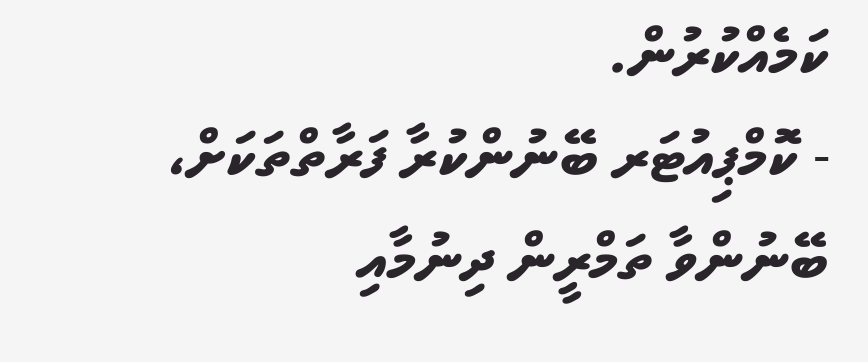ކަމެއްކުރުން.
- ކޮމްޕިއުޓަރ ބޭނުންކުރާ ފަރާތްތަކަށް، ބޭނުންވާ ތަމްރީން ދިނުމާއި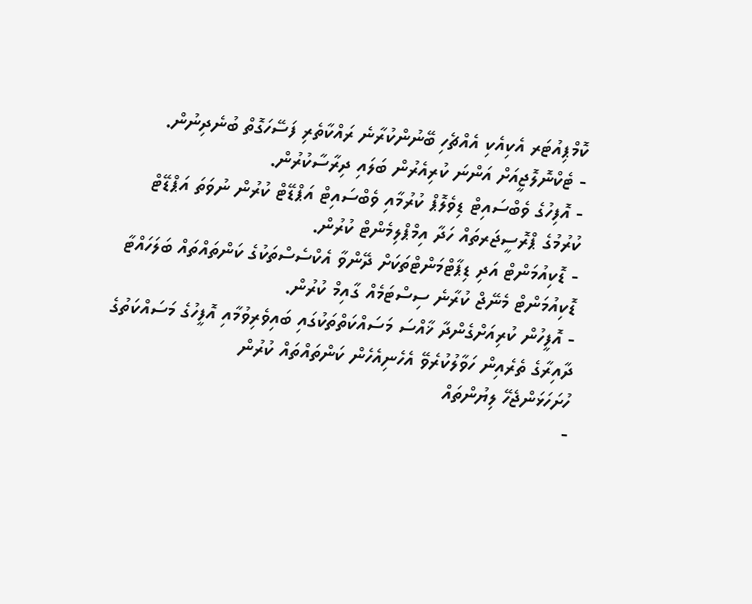ކޮމްޕިއުޓަރ އެކިއެކި އެއްޗެހި ބޭނުންކުރާނެ ރައްކާތެރި ފަސޭހަގޮތް ބުނެދިނުން.
- ޓެކްނޮލޮޖީއަށް އަންނަ ކުރިއެރުން ބަލައި ދިރާސާކުރުން.
- އޮފިހުގެ ވެބްސައިޓް ޑިވެލޮޕް ކުރުމާއި ވެބްސައިޓް އަޕްޑޭޓް ކުރުން ނުވަތަ އަޕްޑޭޓް ކުރުމުގެ ޕްރޮސީޖަރތައް ހަދާ އިމްޕްލިމެންޓް ކުރުން.
- ޑޮކިއުމަންޓް އަދި ޑިޕާޓްމަންޓްތަކަށް ދޭންވާ އެކްސެސްތަކުގެ ކަންތައްތައް ބަލަހައްޓާ ޑޮކިއުމަންޓް މެނޭޖް ކުރާނެ ސިސްޓަމެއް ގާއިމް ކުރުން.
- އޮފީހުން ކުރިއަށްގެންދާ ޚާއްސަ މަސައްކަތްތަކުގައި ބައިވެރިވުމާއި އޮފީހުގެ މަސައްކަތުގެ ދާއިރާގެ ތެރެއިން ހަވާލުކުރެވޭ އެހެނިއެހެން ކަންތައްތައް ކުރުން
ހުށަހަޅަންޖެހޭ ލިޔުންތައް
-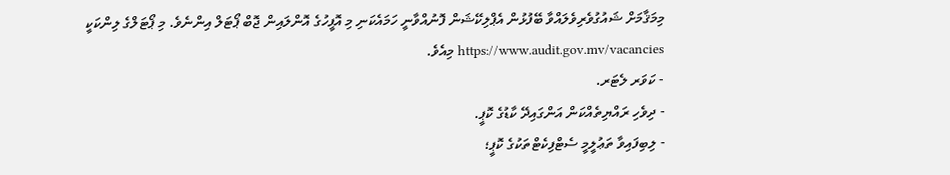މިމަޤާމަށް ޝައުގުވެރިވެލައްވާ ބޭފުޅުން އެޕްލިކޭޝަން ފޮނުއްވާނީ ހަމައެކަނި މި އޮފީހުގެ އޮންލައިން ޖޮބް ޕޯޓަލް އިންނެވެ. މި ޕޯޓަލްގެ ލިންކަކީ https://www.audit.gov.mv/vacancies މިއެވެ.
- ކަވަރ ލެޓަރ.
- ދިވެހި ރައްޔިތެއްކަން އަންގައިދޭ ކާޑުގެ ކޮޕީ.
- ލިބިފައިވާ ތަޢުލީމީ ސެޓްފިކެޓްތަކުގެ ކޮޕީ؛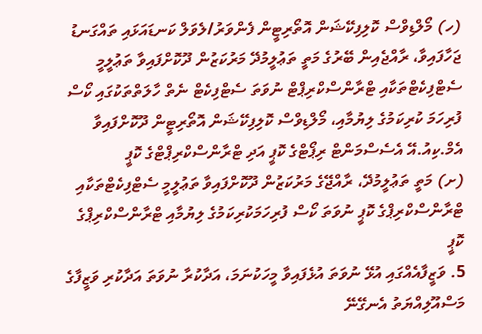(ހ) މޯލްޑިވްސް ކޮލިފިކޭޝަން އޮތޯރިޓީން ފެންވަރު/ލެވަލް ކަނޑައަޅައި ތައްގަނޑު ޖަހާފައިވާ، ރާއްޖެއިން ބޭރުގެ މަތީ ތަޢުލީމުދޭ މަރުކަޒުން ދޫކޮށްފައިވާ ތަޢުލީމީ ސެޓްފިކެޓްތަކާއި ޓްރާންސްކްރިޕްޓް ނުވަތަ ސެޓްފިކެޓް ނެތް ހާލަތްތަކުގައި ކޯސް ފުރިހަމަ ކުރިކަމުގެ ލިޔުމާއި، މޯލްޑިވްސް ކޮލިފިކޭޝަން އޮތޯރިޓީން ދޫކޮށްފައިވާ އެމް.ކިއު.އޭ އެސެސްމަންޓް ރިޕޯޓްގެ ކޮޕީ އަދި ޓްރާންސްކްރިޕްޓްގެ ކޮޕީ
(ށ) މަތީ ތަޢުލީމުދޭ، ރާއްޖޭގެ މަރުކަޒުން ދޫކޮށްފައިވާ ތަޢުލީމީ ސެޓްފިކެޓްތަކާއި ޓްރާންސްކްރިޕްގެ ކޮޕީ ނުވަތަ ކޯސް ފުރިހަމަކުރިކަމުގެ ލިޔުމާއި ޓްރާންސްކްރިޕްގެ ކޮޕީ
5. ވަޒީފާއެއްގައި އުޅޭ ނުވަތަ އުޅެފައިވާ މީހަކުނަމަ، އަދާކުރާ ނުވަތަ އަދާކުރި ވަޒީފާގެ މަސްއޫލިއްޔަތު އެނގޭނޭ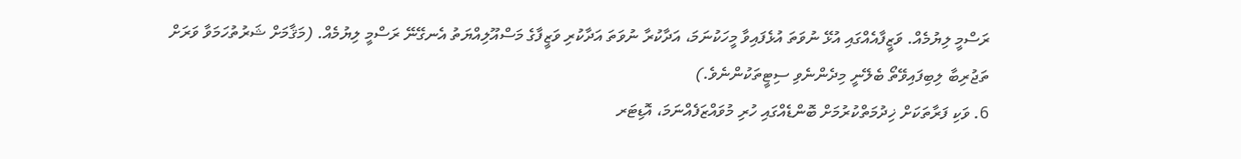ރަސްމީ ލިޔުމެއް. ވަޒީފާއެއްގައި އުޅޭ ނުވަތަ އުޅެފައިވާ މީހަކުނަމަ، އަދާކުރާ ނުވަތަ އަދާކުރި ވަޒީފާގެ މަސްއޫލިއްޔަތު އެނގޭނޭ ރަސްމީ ލިޔުމެއް. (މަޤާމަށް ޝަރުތުހަމަވާ ވަރަށް ތަޖުރިބާ ލިބިފައިވޭތޯ ބެލޭނީ މިދެންނެވި ސިޓީތަކުންނެވެ.)
6. ވަކި ފަރާތަކަށް ޚިދުމަތްކުރުމަށް ބޮންޑެއްގައި ހުރި މުވައްޒަފެއްނަމަ، އޮޑިޓަރ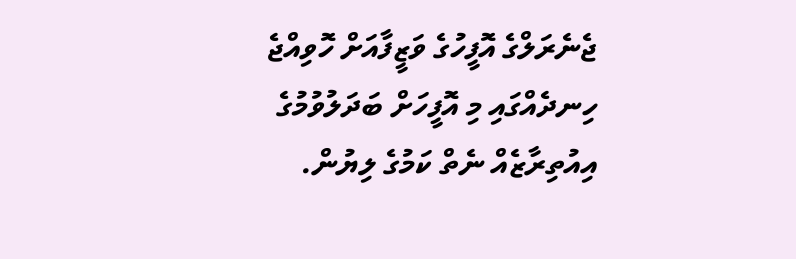ޖެނެރަލްގެ އޮފީހުގެ ވަޒީފާއަށް ހޮވިއްޖެ ހިނދެއްގައި މި އޮފީހަށް ބަދަލުވުމުގެ އިއުތިރާޒެއް ނެތް ކަމުގެ ލިޔުން.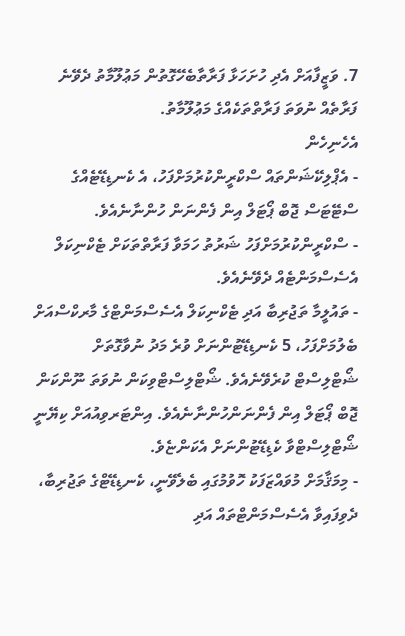7. ވަޒީފާއަށް އެދި ހުށަހަޅާ ފަރާތާބެހޭގޮތުން މަޢުލޫމާތު ދެވޭނެ ފަރާތެއް ނުވަތަ ފަރާތްތަކެއްގެ މަޢުލޫމާތު.
އެހެނިހެން
- އެޕްލިކޭޝަންތައް ސްކްރީންކުރުމަށްފަހު، އެ ކެނޑިޑޭޓެއްގެ ސްޓޭޓަސް ޖޮބް ޕޯޓަލް އިން ފެންނަން ހުންނާނެއެވެ.
- ސްކްރީންކުރުމަށްފަހު ޝަރުތު ހަމަވާ ފަރާތްތަކަށް ޓެކްނިކަލް އެސެސްމަންޓެއް ދެވޭނެއެވެ.
- ތައުލީމާ ތަޖުރިބާ އަދި ޓެކްނިކަލް އެސެސްމަންޓްގެ މާރކްސްއަށް ބެލުމަށްފަހު، 5 ކެނޑިޑޭޓުންނަށް ވުރެ މަދު ނުވާގޮތަށް ޝޯޓްލިސްޓް ކުރެވޭނެއެވެ. ޝޯޓްލިސްޓްވިކަން ނުވަތަ ނޫންކަން ޖޮބް ޕޯޓަލް އިން ފެންނަންހުންނާނެއެވެ. އިންޓަރވިއުއަށް ކިޔޭނީ ޝޯޓްލިސްޓްވާ ކެޑިޑޭޓުންނަށް އެކަންޏެވެ.
- މިމަޤާމަށް މުވައްޒަފަކު ހޮވުމުގައި ބެލެވޭނީ، ކެނޑިޑޭޓްގެ ތަޖުރިބާ، ދެވިފައިވާ އެސެސްމަންޓްތައް އަދި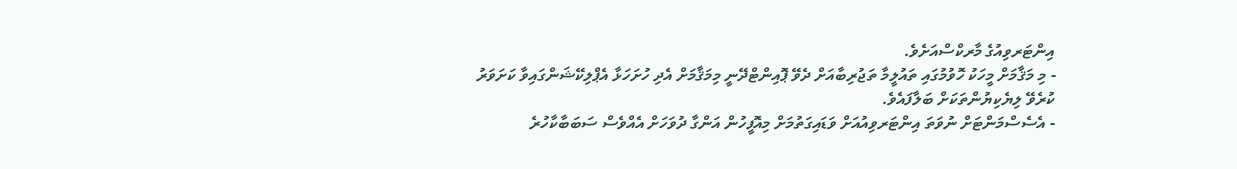އިންޓަރވިއުގެ މާރކްސްއަށެވެ.
- މި މަޤާމަށް މީހަކު ހޮވުމުގައި ތައުލީމާ ތަޖުރިބާއަށް ދެވޭ ޕޮއިންޓްދޭނީ މިމަޤާމަށް އެދި ހުށަހަޅާ އެޕްލިކޭޝަންގައިވާ ކަށަވަރު ކުރެވޭ ލިޔެކިޔުންތަކަށް ބަލާފައެވެ.
- އެސެސްމަންޓަށް ނުވަތަ އިންޓަރވިއުއަށް ވަޑައިގަތުމަށް މިއޮފީހުން އަންގާ ދުވަހަށް އެއްވެސް ސަބަބާކާހުރެ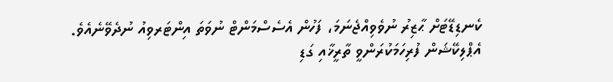ކެނޑިޑޭޓަށް ޙާޒިރު ނުވެވިއްޖެނަމަ، ފަހުން އެސެސްމަންޓް ނުވަތަ އިންޓަރވިއު ނުދެވޭނެއެވެ.
އެޕްލިކޭޝަން ފުރިހަމަކުރަންވީ ތާރީޚާއި ގަޑި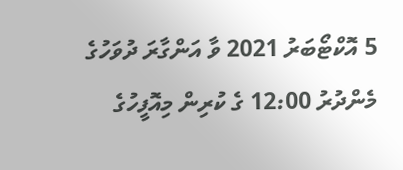5 އޮކްޓޯބަރު 2021 ވާ އަންގާރަ ދުވަހުގެ މެންދުރު 12:00 ގެ ކުރިން މިއޮފީހުގެ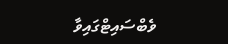ވެބްސައިޓްގައިވާ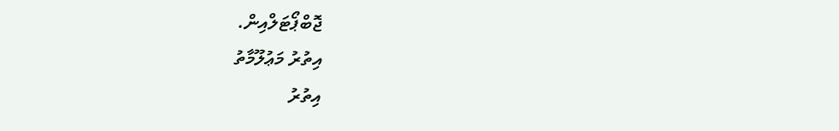ޖޮބްޕޯޓަލްއިން.
އިތުރު މަޢުލޫމާތު
އިތުރު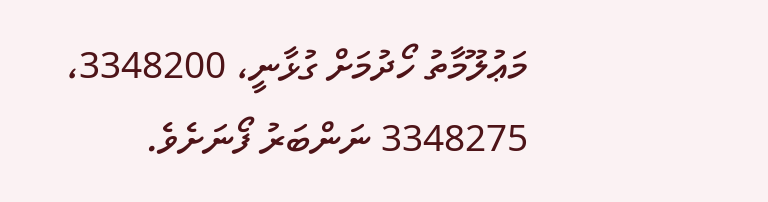މަޢުލޫމާތު ހޯދުމަށް ގުޅާނީ، 3348200، 3348275 ނަންބަރު ފޯނަށެވެ.